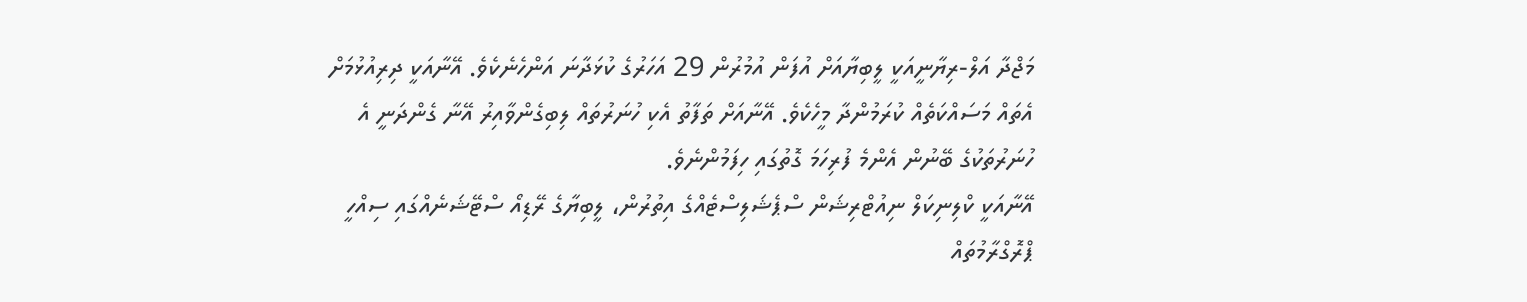މަޖްދާ އަލް-ރިޔާނީއަކީ ލީބިޔާއަށް އުފަން އުމުރުން 29 އަހަރުގެ ކުޅަދާނަ އަންހެނެކެވެ. އޭނާއަކީ ދިރިއުޅުމަށް އެތައް މަސައްކަތެއް ކުރަމުންދާ މީހެކެވެ. އޭނާއަށް ތަފާތު އެކި ހުނަރުތައް ލިބިގެންވާއިރު އޭނާ ގެންދަނީ އެ ހުނަރުތަކުގެ ބޭނުން އެންމެ ފުރިހަމަ ގޮތުގައި ހިފަމުންނެވެ.
އޭނާއަކީ ކްލިނިކަލް ނިއުޓްރިޝަން ސްޕެޝަލިސްޓެއްގެ އިތުރުން، ލީބިޔާގެ ރޭޑިއޯ ސްޓޭޝަނެއްގައި ސިއްހީ ޕްރޮގްރާމުތައް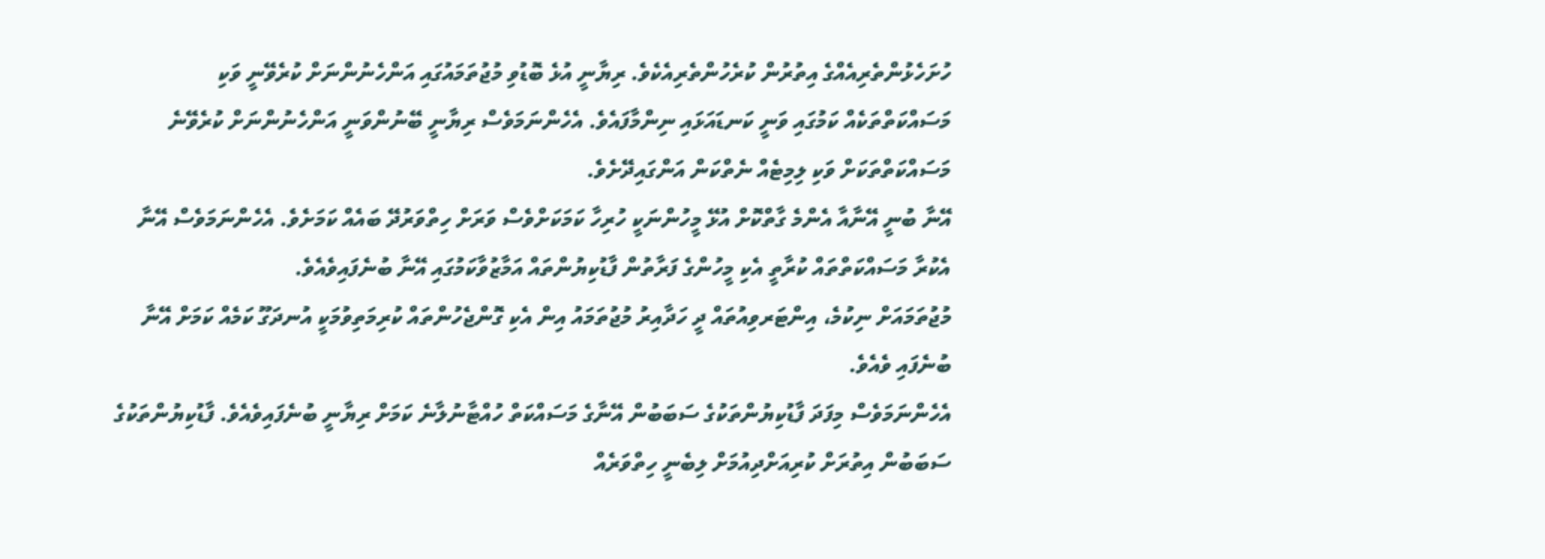ހުށަހެޅުންތެރިއެއްގެ އިތުރުން ކުރެހުންތެރިއެކެވެ. ރިޔާނީ އުޅެ ބޮޑުވި މުޖުތަމައުގައި އަންހެނުންނަށް ކުރެވޭނީ ވަކި މަސައްކަތްތަކެއް ކަމުގައި ވަނީ ކަނޑައަޅައި ނިންމާފައެވެ. އެހެންނަމަވެސް ރިޔާނީ ބޭނުންވަނީ އަންހެނުންނަށް ކުރެވޭނެ މަސައްކަތްތަކަށް ވަކި ލިމިޓެއް ނެތްކަން އަންގައިދޭށެވެ.
އޭނާ ބުނީ އޭނާއާ އެންމެ ގާތްކޮށް އުޅޭ މީހުންނަކީ ހުރިހާ ކަމަކަށްވެސް ވަރަށް ހިތްވަރުދޭ ބައެއް ކަމަށެވެ. އެހެންނަމަވެސް އޭނާ އެކުރާ މަސައްކަތްތައް ކުރާތީ އެކި މީހުންގެ ފަރާތުން ފާޑުކިޔުންތައް އަމާޒުވާކަމުގައި އޭނާ ބުނެފައިވެއެވެ.
މުޖުތަމައަށް ނިކުމެ، އިންޓަރވިއުތައް ދީ ހަދާއިރު މުޖުތަމައު އިން އެކި ގޮންޖެހުންތައް ކުރިމަތިވުމަކީ އުނދަގޫ ކަމެއް ކަމަށް އޭނާ ބުނެފައި ވެއެވެ.
އެހެންނަމަވެސް މިފަދަ ފާޑުކިޔުންތަކުގެ ސަބަބުން އޭނާގެ މަސައްކަތް ހުއްޓާނުލާނެ ކަމަށް ރިޔާނީ ބުނެފައިވެއެވެ. ފާޑުކިޔުންތަކުގެ ސަބަބުން އިތުރަށް ކުރިއަށްދިއުމަށް ލިބެނީ ހިތްވަރެއް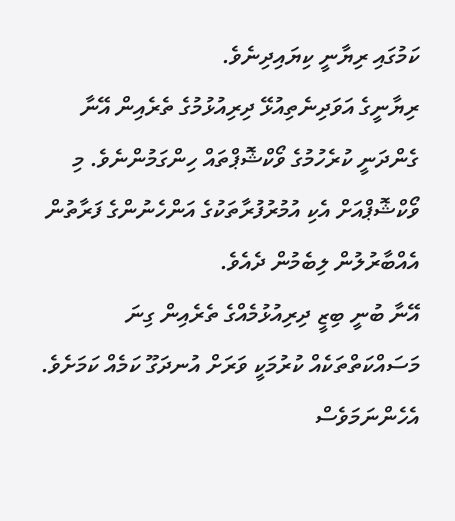ކަމުގައި ރިޔާނީ ކިޔައިދިނެވެ.
ރިޔާނީގެ އަވަދިނެތިއުޅޭ ދިރިއުޅުމުގެ ތެރެއިން އޭނާ ގެންދަނީ ކުރެހުމުގެ ވޯކްޝޮޕްތައް ހިންގަމުންނެވެ. މި ވޯކްޝޮޕްއަށް އެކި އުމުރުފުރާތަކުގެ އަންހެނުންގެ ފަރާތުން އެއްބާރުލުން ލިބެމުން ދެއެވެ.
އޭނާ ބުނީ ބިޒީ ދިރިއުޅުމެއްގެ ތެރެއިން ގިނަ މަސައްކަތްތަކެއް ކުރުމަކީ ވަރަށް އުނދަގޫ ކަމެއް ކަމަށެވެ. އެހެންނަމަވެސް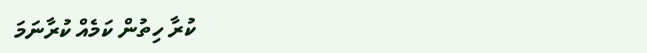ކުރާ ހިތުން ކަމެއް ކުރާނަމަ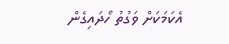އެކަމަކަށް ވަގުތު ހޯދައިގެން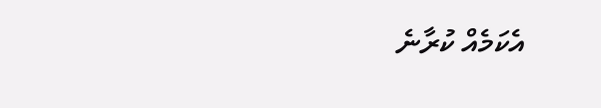އެކަމެއް ކުރާނެ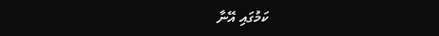ކަމުގައި އޭނާ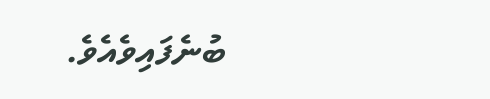ބުނެފައިވެއެވެ.